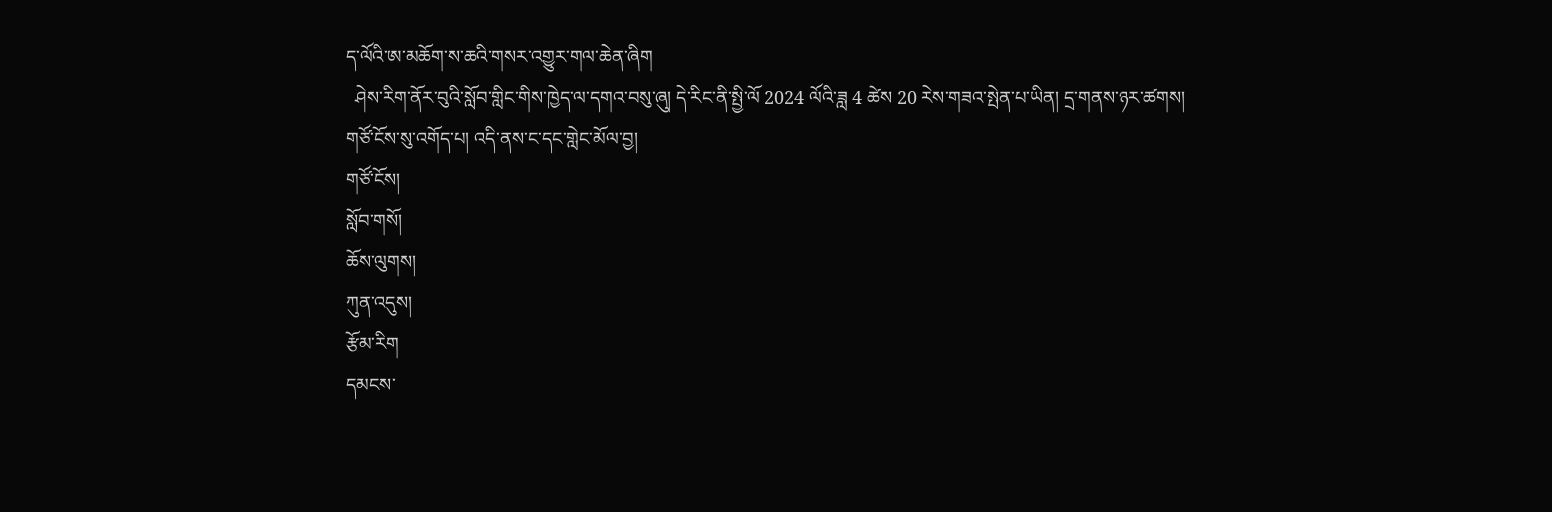ད་ལོའི་ཨ་མཆོག་ས་ཆའི་གསར་འགྱུར་གལ་ཆེན་ཞིག
  ཤེས་རིག་ནོར་བུའི་སློབ་གླིང་གིས་ཁྱེད་ལ་དགའ་བསུ་ཞུ། དེ་རིང་ནི་སྤྱི་ལོ 2024 ལོའི་ཟླ 4 ཚེས 20 རེས་གཟའ་སྤེན་པ་ཡིན། དྲ་གནས་ཉར་ཚགས།  གཙོ་ངོས་སུ་འགོད་པ། འདི་ནས་ང་དང་གླེང་མོལ་བྱ།
གཙོ་ངོས།
སློབ་གསོ།
ཆོས་ལུགས།
ཀུན་འདུས།
རྩོམ་རིག
དམངས་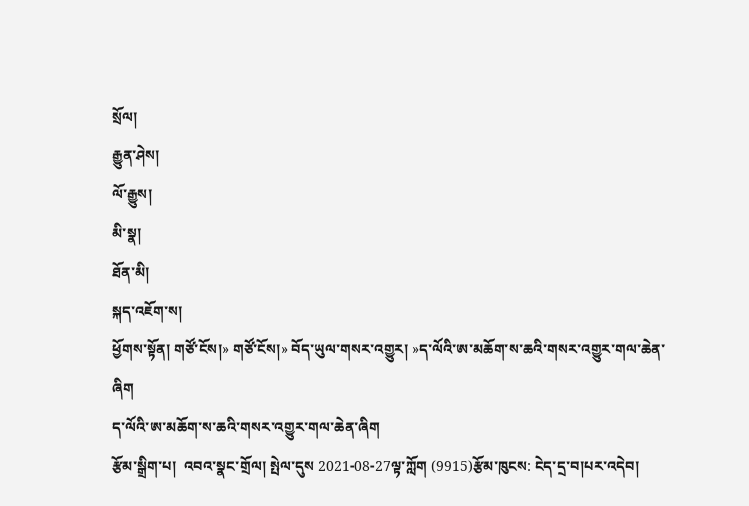སྲོལ།
རྒྱུན་ཤེས།
ལོ་རྒྱུས།
མི་སྣ།
ཐོན་མི།
སྐད་འཇོག་ས།
ཕྱོགས་སྟོན། གཙོ་ངོས།» གཙོ་ངོས།» བོད་ཡུལ་གསར་འགྱུར། »ད་ལོའི་ཨ་མཆོག་ས་ཆའི་གསར་འགྱུར་གལ་ཆེན་ཞིག
ད་ལོའི་ཨ་མཆོག་ས་ཆའི་གསར་འགྱུར་གལ་ཆེན་ཞིག
རྩོམ་སྒྲིག་པ།  འབའ་སྣང་གྲོལ། སྤེལ་དུས 2021-08-27ལྟ་ཀློག (9915)རྩོམ་ཁུངས: ངེད་དྲ་བ།པར་འདེབ།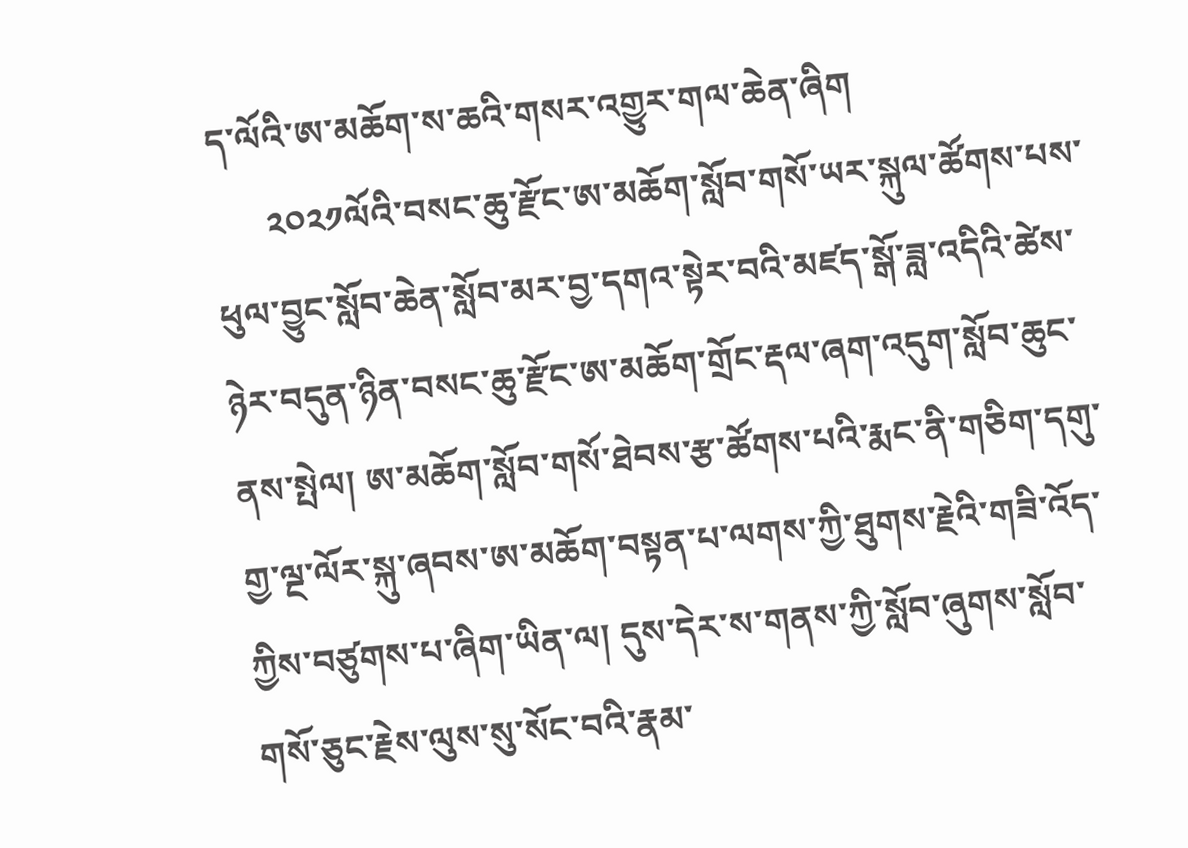ད་ལོའི་ཨ་མཆོག་ས་ཆའི་གསར་འགྱུར་གལ་ཆེན་ཞིག
      ༢༠༢༡ལོའི་བསང་ཆུ་རྫོང་ཨ་མཆོག་སློབ་གསོ་ཡར་སྐུལ་ཚོགས་པས་ཕུལ་བྱུང་སློབ་ཆེན་སློབ་མར་བྱ་དགའ་སྟེར་བའི་མཛད་སྒོ་ཟླ་འདིའི་ཚེས་ཉེར་བདུན་ཉིན་བསང་ཆུ་རྫོང་ཨ་མཆོག་གྲོང་རྡལ་ཞག་འདུག་སློབ་ཆུང་ནས་སྤེལ། ཨ་མཆོག་སློབ་གསོ་ཐེབས་རྩ་ཚོགས་པའི་རྨང་ནི་གཅིག་དགུ་གྱ་ལྔ་ལོར་སྐུ་ཞབས་ཨ་མཆོག་བསྟན་པ་ལགས་ཀྱི་ཐུགས་རྗེའི་གཟི་འོད་ཀྱིས་བཙུགས་པ་ཞིག་ཡིན་ལ། དུས་དེར་ས་གནས་ཀྱི་སློབ་ཞུགས་སློབ་གསོ་ཅུང་རྗེས་ལུས་སུ་སོང་བའི་རྣམ་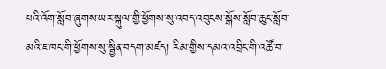པའི་འོག་སློབ་ཞུགས་ཡར་སྐུལ་གྱི་ཕྱོགས་སུ་འབད་འབུངས་སྒོས་སློབ་ཆུང་སློབ་མའི་ཇ་ཁང་གི་ཕྱོགས་སུ་སྦྱིན་བདག་མཛད། རིམ་གྱིས་དམའ་འབྲིང་གི་འཚོ་བ་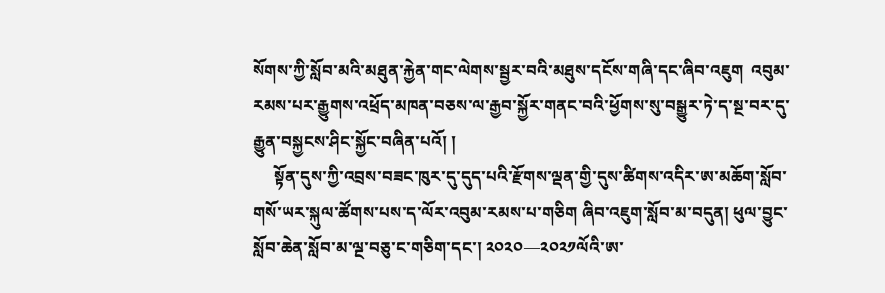སོགས་ཀྱི་སློབ་མའི་མཐུན་རྐྱེན་གང་ལེགས་སྦྱར་བའི་མཐུས་དངོས་གཞི་དང་ཞིབ་འཇུག  འབུམ་རམས་པར་རྒྱུགས་འཕྲོད་མཁན་བཅས་ལ་རྒྱབ་སྐྱོར་གནང་བའི་ཕྱོགས་སུ་བསྒྱུར་ཏེ་ད་སྔ་བར་དུ་རྒྱུན་བསྐྱངས་ཤིང་སྐྱོང་བཞིན་པའོ། །
     སྟོན་དུས་ཀྱི་འབྲས་བཟང་ཁུར་དུ་དུད་པའི་རྫོགས་ལྡན་གྱི་དུས་ཚིགས་འདིར་ཨ་མཆོག་སློབ་གསོ་ཡར་སྐུལ་ཚོགས་པས་ད་ལོར་འབུམ་རམས་པ་གཅིག ཞིབ་འཇུག་སློབ་མ་བདུན། ཕུལ་བྱུང་སློབ་ཆེན་སློབ་མ་ལྔ་བཅུ་ང་གཅིག་དང་། ༢༠༢༠—༢༠༢༡ལོའི་ཨ་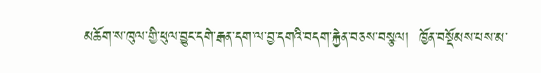མཆོག་ས་ཁུལ་གྱི་ཕུལ་བྱུང་དགེ་རྒན་དག་ལ་བྱ་དགའི་བདག་རྐྱེན་བཅས་བསྩལ།  ཁྱོན་བསྡོམས་པས་མ་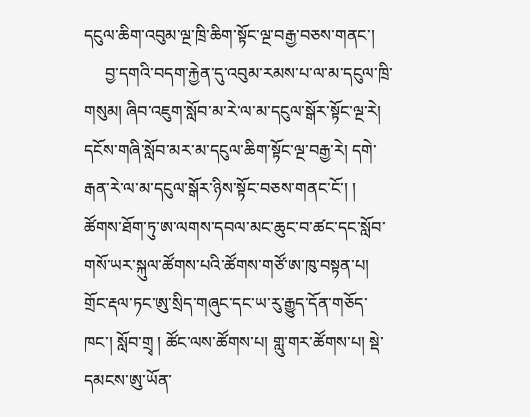དངུལ་ཆིག་འབུམ་ལྔ་ཁྲི་ཆིག་སྟོང་ལྔ་བརྒྱ་བཅས་གནང་།
     བྱ་དགའི་བདག་རྐྱེན་དུ་འབུམ་རམས་པ་ལ་མ་དངུལ་ཁྲི་གསུམ། ཞིབ་འཇུག་སློབ་མ་རེ་ལ་མ་དངུལ་སྒོར་སྟོང་ལྔ་རེ།  དངོས་གཞི་སློབ་མར་མ་དངུལ་ཆིག་སྟོང་ལྔ་བརྒྱ་རེ། དགེ་རྒན་རེ་ལ་མ་དངུལ་སྒོར་ཉིས་སྟོང་བཅས་གནང་ངོ་། ། ཚོགས་ཐོག་ཏུ་ཨ་ལགས་དབལ་མང་ཆུང་བ་ཚང་དང་སློབ་གསོ་ཡར་སྐུལ་ཚོགས་པའི་ཚོགས་གཙོ་ཨ་ཁུ་བསྟན་པ། གྲོང་རྡལ་ཏང་ཨུ་སྲིད་གཞུང་དང་ཡ་རུ་རྒྱུད་དོན་གཅོད་ཁང་། སློབ་གྲྭ ། ཚོང་ལས་ཚོགས་པ། གླུ་གར་ཚོགས་པ། སྡེ་དམངས་ཨུ་ཡོན་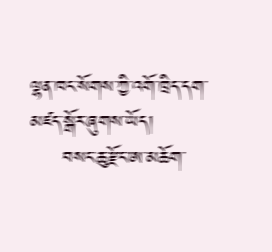ལྷན་ཁང་སོགས་ཀྱི་འགོ་ཁྲིད་དག་མཛད་སྒོར་ཞུགས་ཡོད།
     བསང་ཆུ་རྫོང་ཨ་མཆོག་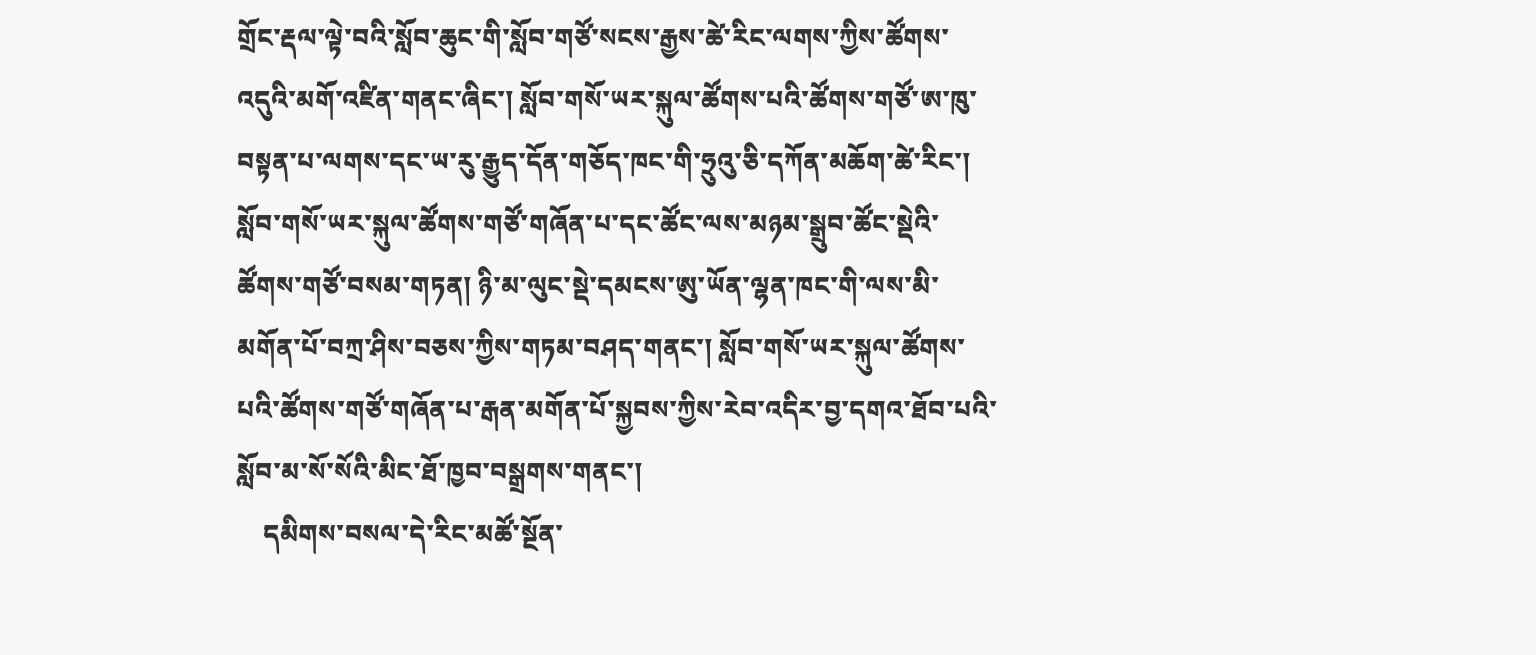གྲོང་རྡལ་ལྟེ་བའི་སློབ་ཆུང་གི་སློབ་གཙོ་སངས་རྒྱས་ཚེ་རིང་ལགས་ཀྱིས་ཚོགས་འདུའི་མགོ་འཛིན་གནང་ཞིང་། སློབ་གསོ་ཡར་སྐུལ་ཚོགས་པའི་ཚོགས་གཙོ་ཨ་ཁུ་བསྟན་པ་ལགས་དང་ཡ་རུ་རྒྱུད་དོན་གཅོད་ཁང་གི་ཧྲུའུ་ཅི་དཀོན་མཆོག་ཚེ་རིང་། སློབ་གསོ་ཡར་སྐུལ་ཚོགས་གཙོ་གཞོན་པ་དང་ཚོང་ལས་མཉམ་སྒྲུབ་ཚོང་སྡེའི་ཚོགས་གཙོ་བསམ་གཏན། ཉི་མ་ལུང་སྡེ་དམངས་ཨུ་ཡོན་ལྷན་ཁང་གི་ལས་མི་མགོན་པོ་བཀྲ་ཤིས་བཅས་ཀྱིས་གཏམ་བཤད་གནང་། སློབ་གསོ་ཡར་སྐུལ་ཚོགས་པའི་ཚོགས་གཙོ་གཞོན་པ་རྒན་མགོན་པོ་སྐྱབས་ཀྱིས་རེབ་འདིར་བྱ་དགའ་ཐོབ་པའི་སློབ་མ་སོ་སོའི་མིང་ཐོ་ཁྱབ་བསྒྲགས་གནང་།
    དམིགས་བསལ་དེ་རིང་མཚོ་སྔོན་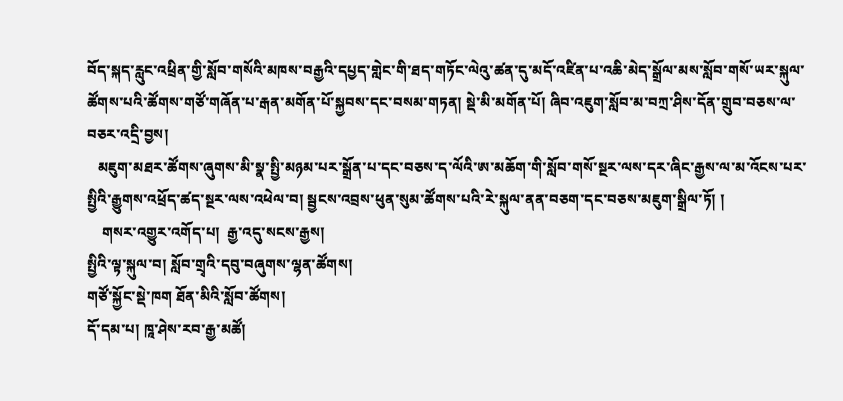བོད་སྐད་རླུང་འཕྲིན་གྱི་སློབ་གསོའི་མཁས་བརྒྱའི་དཔྱད་གླེང་གི་ཐད་གཏོང་ལེའུ་ཚན་དུ་མདོ་འཛིན་པ་འཆི་མེད་སྒྲོལ་མས་སློབ་གསོ་ཡར་སྐུལ་ཚོགས་པའི་ཚོགས་གཙོ་གཞོན་པ་རྒན་མགོན་པོ་སྐྱབས་དང་བསམ་གཏན། སྡེ་མི་མགོན་པོ། ཞིབ་འཇུག་སློབ་མ་བཀྲ་ཤིས་དོན་གྲུབ་བཅས་ལ་བཅར་འདྲི་བྱས།
   མཇུག་མཐར་ཚོགས་ཞུགས་མི་སྣ་སྤྱི་མཉམ་པར་སྒྲོན་པ་དང་བཅས་ད་ལོའི་ཨ་མཆོག་གི་སློབ་གསོ་སྔར་ལས་དར་ཞིང་རྒྱས་ལ་མ་འོངས་པར་སྤྱིའི་རྒྱུགས་འཕྲོད་ཚད་སྔར་ལས་འཕེལ་བ། སྦྱངས་འབྲས་ཕུན་སུམ་ཚོགས་པའི་རེ་སྐུལ་ནན་བཅག་དང་བཅས་མཇུག་སྒྲིལ་ཏོ། །
    གསར་འགྱུར་འགོད་པ།  རྒྱ་འདུ་སངས་རྒྱས།
སྤྱིའི་ལྟ་སྐུལ་བ། སློབ་གྲྭའི་དབུ་བཞུགས་ལྷན་ཚོགས།
གཙོ་སྐྱོང་སྡེ་ཁག ཐོན་མིའི་སློབ་ཚོགས།
དོ་དམ་པ། ཁཱ་ཤེས་རབ་རྒྱ་མཚོ།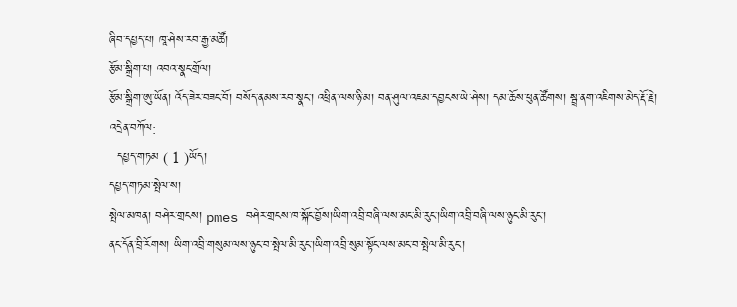ཞིབ་དཔྱད་པ། ཁཱ་ཤེས་རབ་རྒྱ་མཚོ།
རྩོམ་སྒྲིག་པ། འབའ་སྣང་གྲོལ།
རྩོམ་སྒྲིག་ཨུ་ཡོན། འོད་ཟེར་བཟང་བོ། བསོད་ནམས་རབ་སྣང་། འཕྲིན་ལས་ཉི་མ། བན་ཤུལ་འཇམ་དབྱངས་ཡེ་ཤེས། དམ་ཆོས་ཕུན་ཚོགས། སྦྲ་ནག་འཇིགས་མེད་རྡོ་རྗེ།
འདྲེན་བཀོལ:
  དཔྱད་གཏམ ( 1 )ཡོད།
དཔྱད་གཏམ་སྤེལ་ས།
སྤེལ་མཁན། བཤེར་གྲངས། pmes བཤེར་གྲངས་ཁ་སྐོང་བྱོས།ཡིག་འབྲི་བཞི་ལས་མང་མི་རུང་།ཡིག་འབྲི་བཞི་ལས་ཉུང་མི་རུང་།
ནང་དོན་བྲི་རོགས། ཡིག་འབྲི་གསུམ་ལས་ཉུང་བ་སྤེལ་མི་རུང་།ཡིག་འབྲི་སུམ་སྟོང་ལས་མང་བ་སྤེལ་མི་རུང་།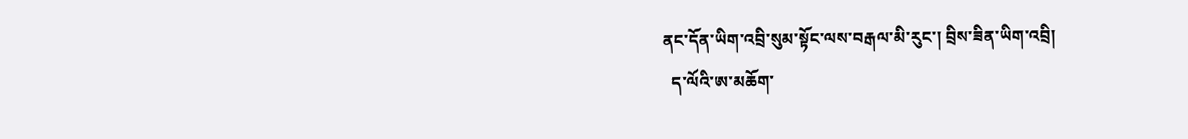ནང་དོན་ཡིག་འབྲི་སུམ་སྟོང་ལས་བརྒལ་མི་རུང་། བྲིས་ཟིན་ཡིག་འབྲི།
  ད་ལོའི་ཨ་མཆོག་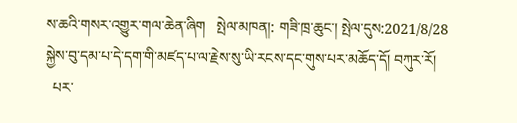ས་ཆའི་གསར་འགྱུར་གལ་ཆེན་ཞིག   སྤེལ་མཁན།: གཟི་ཁྲ་ཆུང་། སྤེལ་དུས:2021/8/28
སྐྱེས་བུ་དམ་པ་དེ་དག་གི་མཛད་པ་ལ་རྗེས་སུ་ཡི་རངས་དང་གུས་པར་མཆོད་དོ། བཀུར་རོ།
  པར་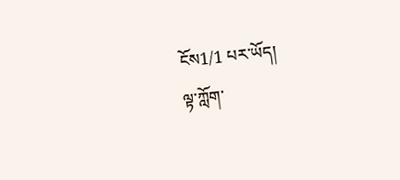ངོས1/1 པར་ཡོད།
ལྟ་ཀློག་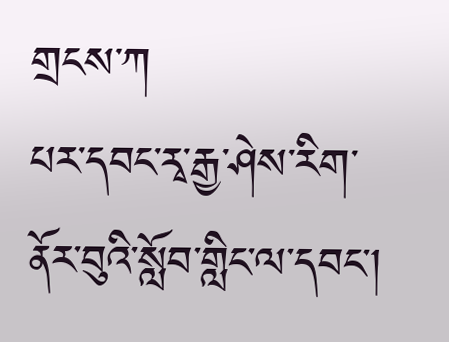གྲངས་ཀ
པར་དབང་རྭ་རྒྱ་ཤེས་རིག་ནོར་བུའི་སློབ་གླིང་ལ་དབང་།